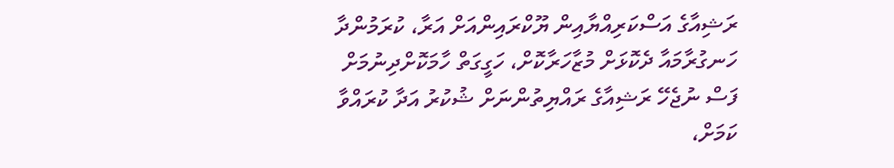ރަޝިއާގެ އަސްކަރިއްޔާއިން ޔޫކްރައިންއަށް އަރާ، ކުރަމުންދާ ހަނގުރާމައާ ދެކޮޅަށް މުޒާހަރާކޮށް، ހަގީގަތް ހާމަކޮށްދިނުމަށް ފަސް ނުޖެހޭ ރަޝިއާގެ ރައްޔިތުންނަށް ޝުކުރު އަދާ ކުރައްވާ ކަމަށް،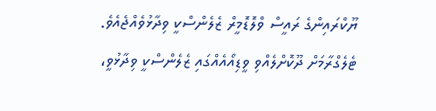ޔޫކްރައިންގެ ރައީސް ވްލޮޑޮމީރް ޒެލެންސްކީ ވިދާޅުވެއްޖެއެވެ.
ޓެލެގްރާމަށް ދޫކޮށްލެއްވި ވީޑިއޯއެއްގައި ޒެލެންސްކީ ވިދާޅުވީ،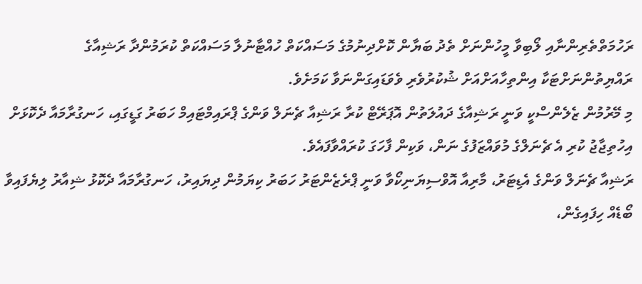ރަހުމަތްތެރިންނާއި ލޯބިވާ މީހުންނަށް ތެދު ބަޔާން ކޮށްދިނުމުގެ މަސައްކަތް ހުއްޓާނުލާ މަސައްކަތް ކުރަމުންދާ ރަޝިއާގެ ރައްޔިތުންނަށްޓަކާ އިންތިހާއަށްއަށް ޝުކުރުވެރި ވެވަޑައިގަންނަވާ ކަމަށެވެ.
މި މޭރުމުން ޒެލެންސްކީ ވަނީ ރަޝިއާގެ ދައުލަތުން އޮޕަރޭޓް ކުރާ ރަޝިއާ ޗެނަލް ވަންގެ ޕްރައިމްޓައިމް ހަބަރު ގަޑީގައި، ހަނގުރާމައާ ދެކޮޅަށް އިހުތިޖާޖު ކުރި އެ ޗެނަލްގެ މުވައްޒަފުގެ ނަން، ވަކިން ފާހަގަ ކުރައްވާފައެވެ.
ރަޝިއާ ޗެނަލް ވަންގެ އެޑިޓަރު، މާރިއާ އޮވްސިޔަނިކޯވާ ވަނީ ޕްރެޒެންޓަރު ހަބަރު ކިޔަމުން ދިޔައިރު، ހަނގުރާމައާ ދެކޮޅު ޝިއާރު ލިޔެފައިވާ ބޯޑެއް ހިފައިގެން،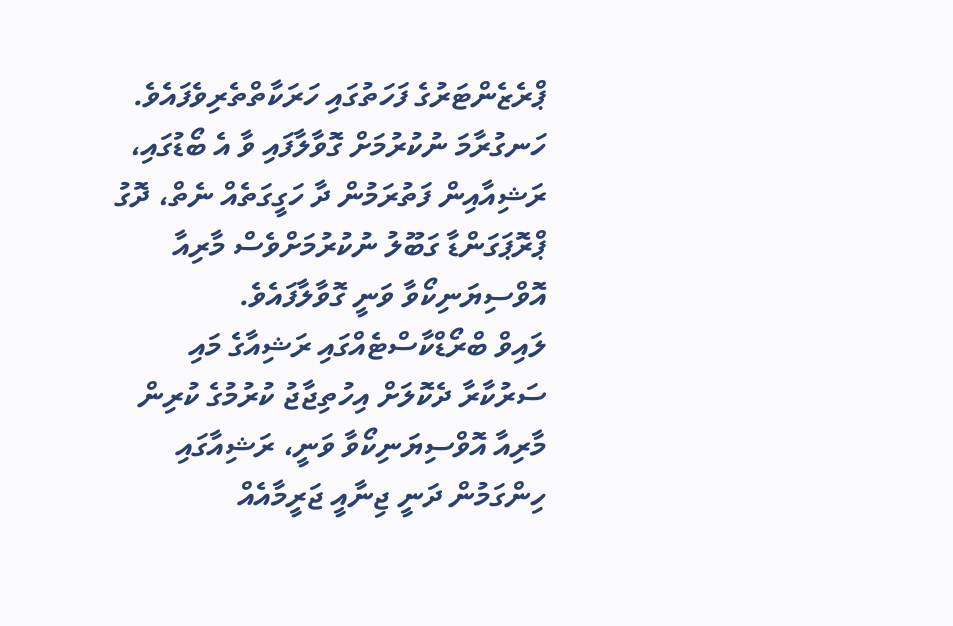ޕްރެޒެންޓަރުގެ ފަހަތުގައި ހަރަކާތްތެރިވެފައެވެ. ހަނގުރާމަ ނުކުރުމަށް ގޮވާލާފައި ވާ އެ ބޯޑުގައި، ރަޝިއާއިން ފަތުރަމުން ދާ ހަގީގަތެއް ނެތް، ދޮގު ޕްރޮޕަގަންޑާ ގަބޫލު ނުކުރުމަށްވެސް މާރިއާ އޮވްސިޔަނިކޯވާ ވަނީ ގޮވާލާފައެވެ.
ލައިވް ބްރޯޑްކާސްޓެއްގައި ރަޝިއާގެ މައި ސަރުކާރާ ދެކޮލަށް އިހުތިޖާޖު ކުރުމުގެ ކުރިން މާރިއާ އޮވްސިޔަނިކޯވާ ވަނީ، ރަޝިއާގައި ހިންގަމުން ދަނީ ޖިނާއީ ޖަރީމާއެއް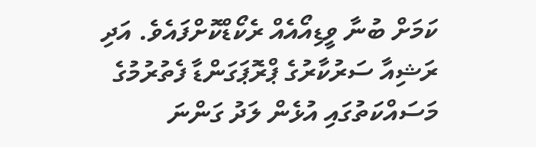ކަމަށް ބުނާ ވީޑިއޯއެއް ރެކޯޑްކޮށްފައެވެ. އަދި ރަޝިއާ ސަރުކާރުގެ ޕްރޮޕަގަންޑާ ފެތުރުމުގެ މަސައްކަތުގައި އުޅެން ލަދު ގަންނަ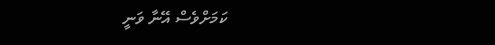ކަމަށްވެސް އޭނާ ވަނީ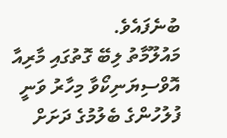ބުނެފައެވެ.
މައުލޫމާތު ލިބޭ ގޮތުގައި މާރިއާ އޮވްސިޔަނިކޯވާ މިހާރު ވަނީ ފުލުހުންގެ ބެލުމުގެ ދަށަށް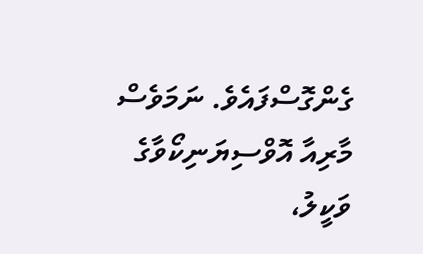ގެންގޮސްފައެވެ. ނަމަވެސް މާރިއާ އޮވްސިޔަނިކޯވާގެ ވަކީލު،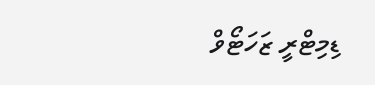ޑިމިޓްރީ ޒަހަޓޯވް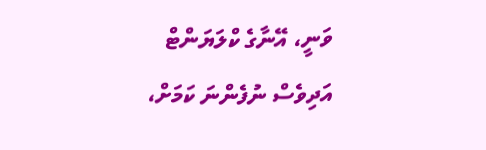ވަނީ، އޭނާގެ ކްލަޔަންޓް އަދިވެސް ނުފެންނަ ކަމަށް،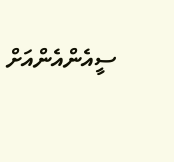ސީއެންއެންއަށް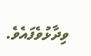ވިދާޅުވެފައެވެ.